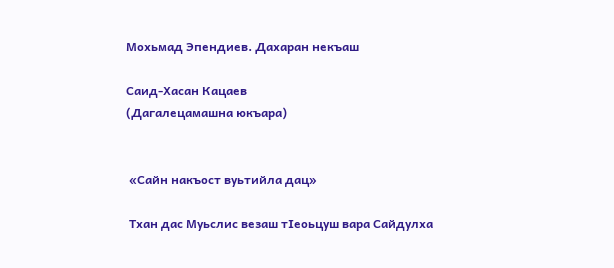Мохьмад Эпендиев. Дахаран некъаш

Саид-Хасан Кацаев
(Дагалецамашна юкъара)


 «Сайн накъост вуьтийла дац»

 Тхан дас Муьслис везаш тIеоьцуш вара Сайдулха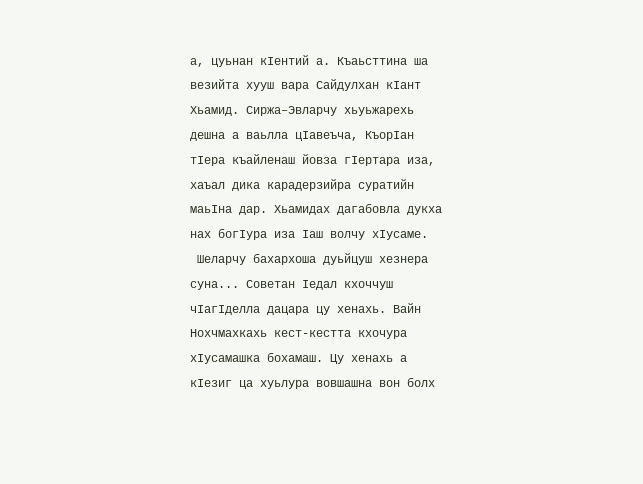а, цуьнан кIентий а. Къаьсттина ша везийта хууш вара Сайдулхан кIант Хьамид. Сиржа–Эвларчу хьуьжарехь дешна а ваьлла цIавеъча, КъорIан тIера къайленаш йовза гIертара иза, хаъал дика карадерзийра суратийн маьIна дар. Хьамидах дагабовла дукха нах богIура иза Iаш волчу хIусаме.
 Шеларчу бахархоша дуьйцуш хезнера суна... Советан Iедал кхоччуш чIагIделла дацара цу хенахь. Вайн Нохчмахкахь кест-кестта кхочура хIусамашка бохамаш. Цу хенахь а кIезиг ца хуьлура вовшашна вон болх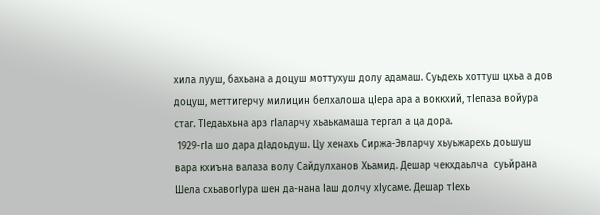хила лууш, бахьана а доцуш моттухуш долу адамаш. Суьдехь хоттуш цхьа а дов доцуш, меттигерчу милицин белхалоша цIера ара а воккхий, тIепаза войура стаг. ТIедаьхьна арз гIаларчу хьаькамаша тергал а ца дора.
 1929-гIа шо дара дIадоьдуш. Цу хенахь Сиржа-Эвларчу хьуьжарехь доьшуш вара кхиъна валаза волу Сайдулханов Хьамид. Дешар чекхдаьлча  суьйрана Шела схьавогIура шен да-нана Iаш долчу хIусаме. Дешар тIехь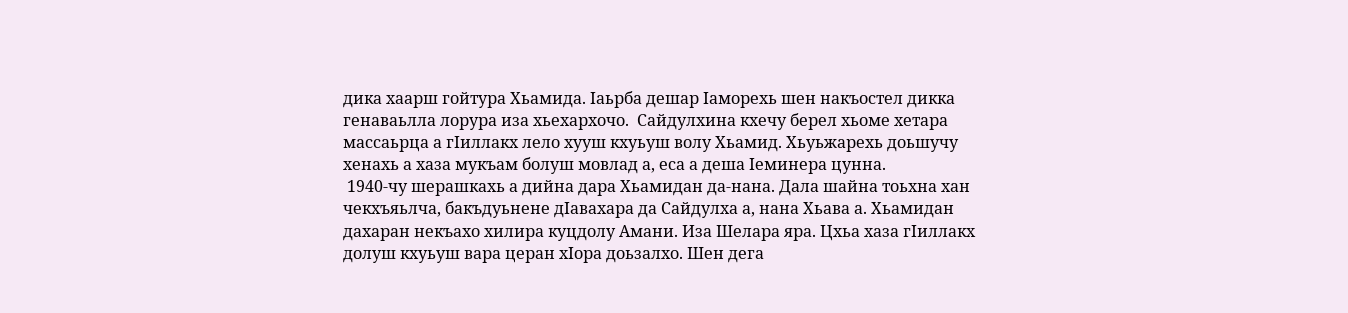дика хаарш гойтура Хьамида. Iаьрба дешар Iаморехь шен накъостел дикка генаваьлла лорура иза хьехархочо.  Сайдулхина кхечу берел хьоме хетара массаьрца а гIиллакх лело хууш кхуьуш волу Хьамид. Хьуьжарехь доьшучу хенахь а хаза мукъам болуш мовлад а, еса а деша Iеминера цунна.
 1940-чу шерашкахь а дийна дара Хьамидан да-нана. Дала шайна тоьхна хан чекхъяьлча, бакъдуьнене дIавахара да Сайдулха а, нана Хьава а. Хьамидан дахаран некъахо хилира куцдолу Амани. Иза Шелара яра. Цхьа хаза гIиллакх долуш кхуьуш вара церан хIора доьзалхо. Шен дега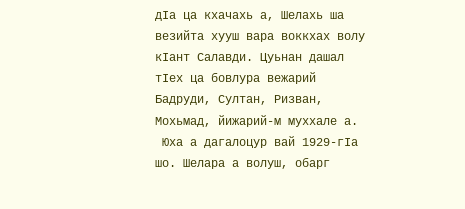дIа ца кхачахь а, Шелахь ша везийта хууш вара воккхах волу кIант Салавди. Цуьнан дашал тIех ца бовлура вежарий Бадруди, Султан, Ризван, Мохьмад, йижарий-м муххале а.
 Юха а дагалоцур вай 1929-гIа шо. Шелара а волуш, обарг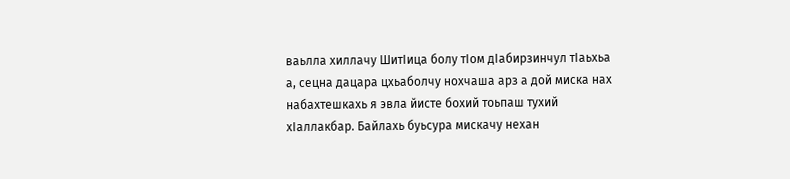ваьлла хиллачу ШитIица болу тIом дIабирзинчул тIаьхьа а, сецна дацара цхьаболчу нохчаша арз а дой миска нах набахтешкахь я эвла йисте бохий тоьпаш тухий хIаллакбар. Байлахь буьсура мискачу нехан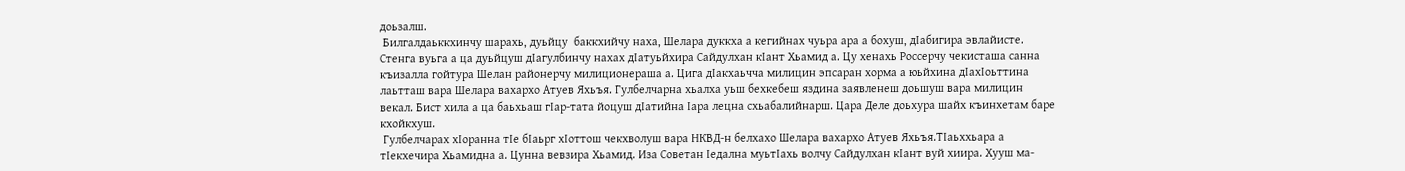доьзалш.
 Билгалдаьккхинчу шарахь, дуьйцу  баккхийчу наха, Шелара дуккха а кегийнах чуьра ара а бохуш, дIабигира эвлайисте. Стенга вуьга а ца дуьйцуш дIагулбинчу нахах дIатуьйхира Сайдулхан кIант Хьамид а. Цу хенахь Россерчу чекисташа санна къизалла гойтура Шелан районерчу милиционераша а. Цига дIакхаьчча милицин эпсаран хорма а юьйхина дIахIоьттина лаьтташ вара Шелара вахархо Атуев Яхьъя. Гулбелчарна хьалха уьш бехкебеш яздина заявленеш доьшуш вара милицин векал. Бист хила а ца баьхьаш гIар-тата йоцуш дIатийна Iара лецна схьабалийнарш. Цара Деле доьхура шайх къинхетам баре кхойкхуш.
 Гулбелчарах хIоранна тIе бIаьрг хIоттош чекхволуш вара НКВД-н белхахо Шелара вахархо Атуев Яхьъя.ТIаьххьара а тIекхечира Хьамидна а. Цунна вевзира Хьамид. Иза Советан Iедална муьтIахь волчу Сайдулхан кIант вуй хиира. Хууш ма-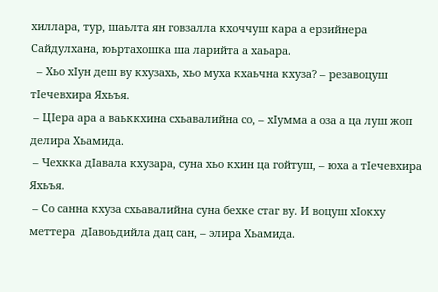хиллара, тур, шаьлта ян говзалла кхоччуш кара а ерзийнера Сайдулхана, юьртахошка ша ларийта а хаьара.
  – Хьо хIун деш ву кхузахь, хьо муха кхаьчна кхуза? – резавоцуш тIечевхира Яхьъя.
 – ЦIера ара а ваьккхина схьавалийна со, – хIумма а оза а ца луш жоп делира Хьамида.
 – Чехкка дIавала кхузара, суна хьо кхин ца гойтуш, – юха а тIечевхира Яхьъя.
 – Со санна кхуза схьавалийна суна бехке стаг ву. И воцуш хIокху меттера  дIавоьдийла дац сан, – элира Хьамида.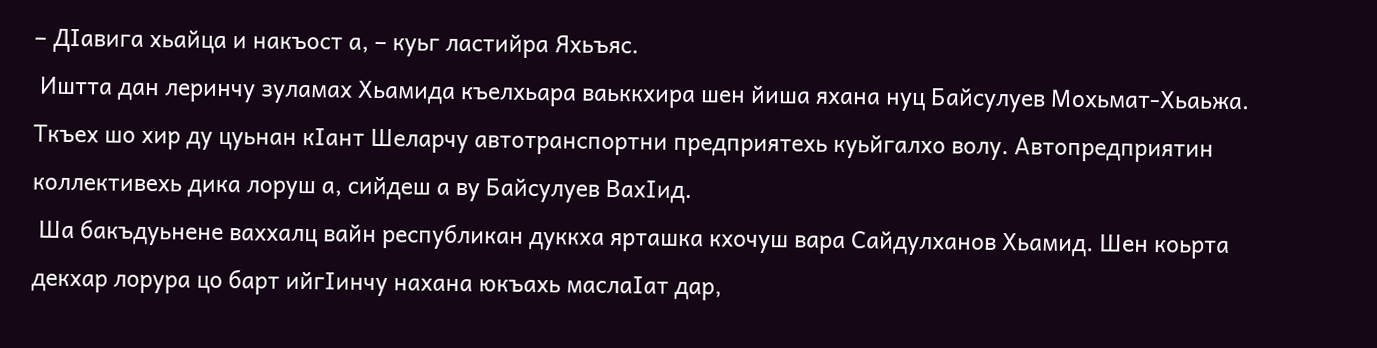– ДIавига хьайца и накъост а, – куьг ластийра Яхьъяс.
 Иштта дан леринчу зуламах Хьамида къелхьара ваьккхира шен йиша яхана нуц Байсулуев Мохьмат-Хьаьжа. Ткъех шо хир ду цуьнан кIант Шеларчу автотранспортни предприятехь куьйгалхо волу. Автопредприятин коллективехь дика лоруш а, сийдеш а ву Байсулуев ВахIид.
 Ша бакъдуьнене ваххалц вайн республикан дуккха ярташка кхочуш вара Сайдулханов Хьамид. Шен коьрта декхар лорура цо барт ийгIинчу нахана юкъахь маслаIат дар,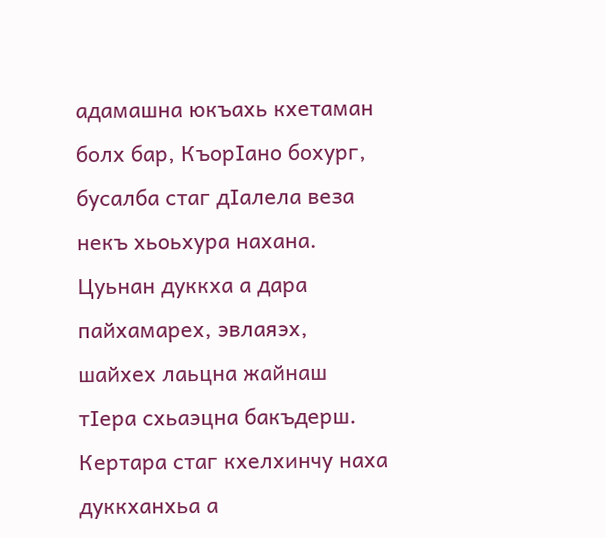адамашна юкъахь кхетаман болх бар, КъорIано бохург, бусалба стаг дIалела веза некъ хьоьхура нахана. Цуьнан дуккха а дара пайхамарех, эвлаяэх, шайхех лаьцна жайнаш тIера схьаэцна бакъдерш. Кертара стаг кхелхинчу наха дуккханхьа а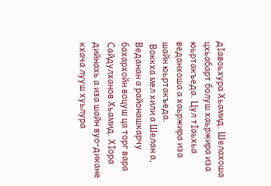дIавоьхура Хьамид. Шелахоша цхьабарт болуш хаьржира иза юьртакъеда. Цул тIаьхьа веданхоша а хаьржира иза шайн юьртакъеда.
 Воккха мел хили а Шелан а, Веданан а районашкарчу бахархойн воцуш ца торг вара Сайдулханов Хьамид. ХIора дийнахь а иза шайн вуо-дикане кхача лууш хуьлура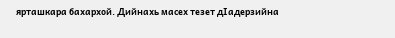ярташкара бахархой. Дийнахь масех тезет дIадерзийна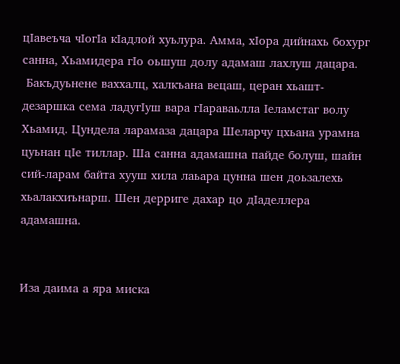цIавеъча чIогIа кIадлой хуьлура. Амма, хIора дийнахь бохург санна, Хьамидера гIо оьшуш долу адамаш лахлуш дацара.
 Бакъдуьнене ваххалц, халкъана вецаш, церан хьашт-дезаршка сема ладугIуш вара гIараваьлла Iеламстаг волу Хьамид. Цундела ларамаза дацара Шеларчу цхьана урамна цуьнан цIе тиллар. Ша санна адамашна пайде болуш, шайн сий-ларам байта хууш хила лаьара цунна шен доьзалехь хьалакхиънарш. Шен дерриге дахар цо дIаделлера адамашна.


Иза даима а яра миска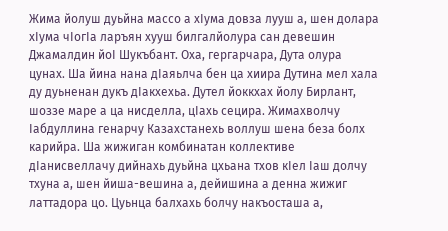Жима йолуш дуьйна массо а хIума довза лууш а, шен долара хIума чIогIа ларъян хууш билгалйолура сан девешин Джамалдин йоI Шукъбант. Оха, гергарчара, Дута олура цунах. Ша йина нана дIаяьлча бен ца хиира Дутина мел хала ду дуьненан дукъ дIакхехьа. Дутел йоккхах йолу Бирлант, шоззе маре а ца нисделла, цIахь сецира. Жимахволчу Iабдуллина генарчу Казахстанехь воллуш шена беза болх карийра. Ша жижиган комбинатан коллективе дIанисвеллачу дийнахь дуьйна цхьана тхов кIел Iаш долчу тхуна а, шен йиша-вешина а, дейишина а денна жижиг латтадора цо. Цуьнца балхахь болчу накъосташа а,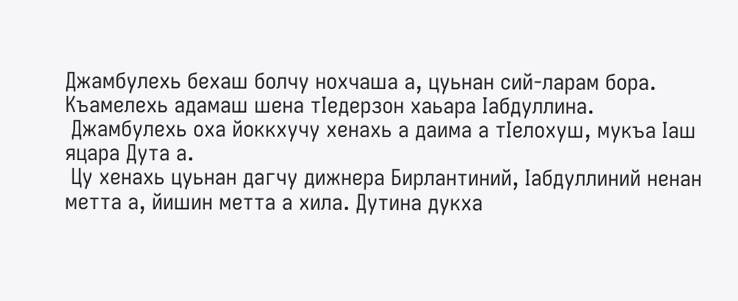Джамбулехь бехаш болчу нохчаша а, цуьнан сий-ларам бора. Къамелехь адамаш шена тIедерзон хаьара Iабдуллина.
 Джамбулехь оха йоккхучу хенахь а даима а тIелохуш, мукъа Iаш яцара Дута а.
 Цу хенахь цуьнан дагчу дижнера Бирлантиний, Iабдуллиний ненан метта а, йишин метта а хила. Дутина дукха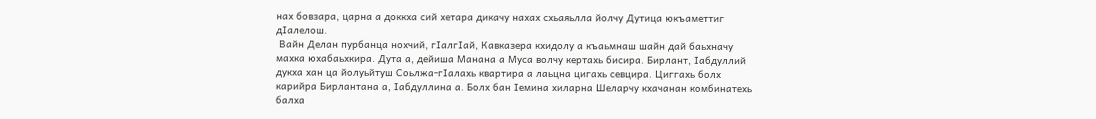нах бовзара, царна а доккха сий хетара дикачу нахах схьаяьлла йолчу Дутица юкъаметтиг дIалелош.
 Вайн Делан пурбанца нохчий, гIалгIай, Кавказера кхидолу а къаьмнаш шайн дай баьхначу махка юхабаьхкира. Дута а, дейиша Манана а Муса волчу кертахь бисира. Бирлант, Iабдуллий дукха хан ца йолуьйтуш Соьлжа-гIалахь квартира а лаьцна цигахь севцира. Циггахь болх карийра Бирлантана а, Iабдуллина а. Болх бан Iемина хиларна Шеларчу кхачанан комбинатехь балха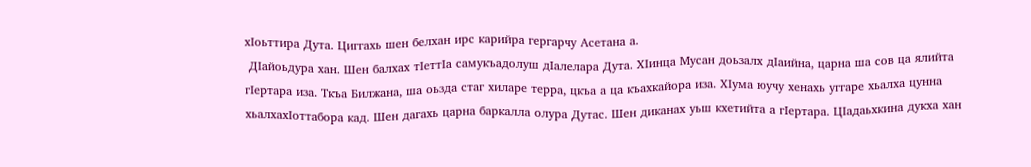хIоьттира Дута. Циггахь шен белхан ирс карийра гергарчу Асетана а.
 ДIайоьдура хан. Шен балхах тIеттIа самукъадолуш дIалелара Дута. ХIинца Мусан доьзалх дIаийна, царна ша сов ца ялийта гIертара иза. Ткъа Билжана, ша оьзда стаг хиларе терра, цкъа а ца къахкайора иза. ХIума юучу хенахь уггаре хьалха цунна хьалхахIоттабора кад. Шен дагахь царна баркалла олура Дутас. Шен диканах уьш кхетийта а гIертара. ЦIадаьхкина дукха хан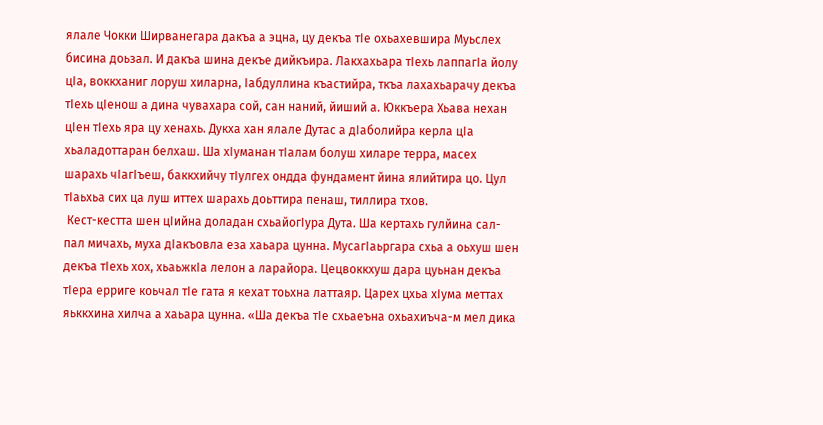ялале Чокки Ширванегара дакъа а эцна, цу декъа тIе охьахевшира Муьслех бисина доьзал. И дакъа шина декъе дийкъира. Лакхахьара тIехь лаппагIа йолу цIа, воккханиг лоруш хиларна, Iабдуллина къастийра, ткъа лахахьарачу декъа тIехь цIенош а дина чувахара сой, сан наний, йиший а. Юккъера Хьава нехан цIен тIехь яра цу хенахь. Дукха хан ялале Дутас а дIаболийра керла цIа хьаладоттаран белхаш. Ша хIуманан тIалам болуш хиларе терра, масех шарахь чIагIъеш, баккхийчу тIулгех ондда фундамент йина ялийтира цо. Цул тIаьхьа сих ца луш иттех шарахь доьттира пенаш, тиллира тхов.
 Кест-кестта шен цIийна доладан схьайогIура Дута. Ша кертахь гулйина сал-пал мичахь, муха дIакъовла еза хаьара цунна. МусагIаьргара схьа а оьхуш шен декъа тIехь хох, хьаьжкIа лелон а ларайора. Цецвоккхуш дара цуьнан декъа тIера ерриге коьчал тIе гата я кехат тоьхна латтаяр. Царех цхьа хIума меттах яьккхина хилча а хаьара цунна. «Ша декъа тIе схьаеъна охьахиъча-м мел дика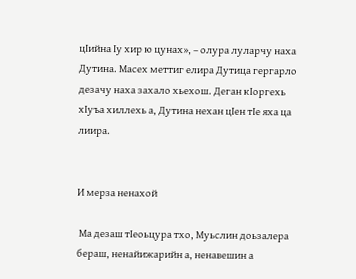цIийна Iу хир ю цунах», – олура луларчу наха Дутина. Масех меттиг елира Дутица гергарло дезачу наха захало хьехош. Деган кIоргехь хIуъа хиллехь а, Дутина нехан цIен тIе яха ца лиира.


И мерза ненахой

 Ма дезаш тIеоьцура тхо, Муьслин доьзалера бераш, ненайижарийн а, ненавешин а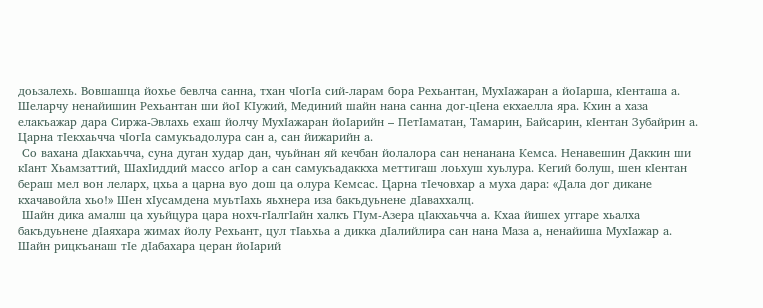доьзалехь. Вовшашца йохье бевлча санна, тхан чIогIа сий-ларам бора Рехьантан, МухIажаран а йоIарша, кIенташа а. Шеларчу ненайишин Рехьантан ши йоI КIужий, Мединий шайн нана санна дог-цIена екхаелла яра. Кхин а хаза елакъажар дара Сиржа-Эвлахь ехаш йолчу МухIажаран йоIарийн – ПетIаматан, Тамарин, Байсарин, кIентан Зубайрин а. Царна тIекхаьчча чIогIа самукъадолура сан а, сан йижарийн а.
 Со вахана дIакхаьчча, суна дуган худар дан, чуьйнан яй кечбан йолалора сан ненанана Кемса. Ненавешин Даккин ши кIант Хьамзаттий, ШахIиддий массо агIор а сан самукъадаккха меттигаш лоьхуш хуьлура. Кегий болуш, шен кIентан бераш мел вон леларх, цхьа а царна вуо дош ца олура Кемсас. Царна тIечовхар а муха дара: «Дала дог дикане кхачавойла хьо!» Шен хIусамдена муьтIахь яьхнера иза бакъдуьнене дIаваххалц.
 Шайн дика амалш ца хуьйцура цара нохч-гIалгIайн халкъ ГIум-Азера цIакхаьчча а. Кхаа йишех уггаре хьалха бакъдуьнене дIаяхара жимах йолу Рехьант, цул тIаьхьа а дикка дIалийлира сан нана Маза а, ненайиша МухIажар а. Шайн рицкъанаш тIе дIабахара церан йоIарий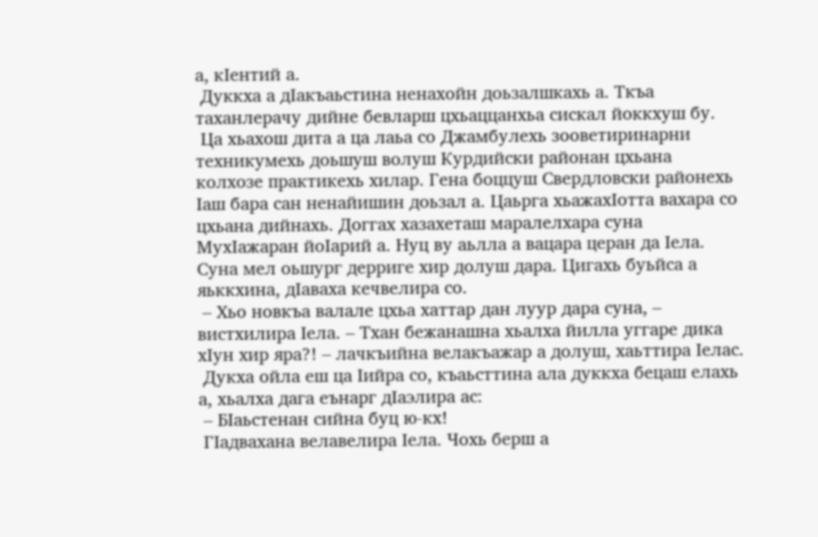а, кIентий а.
 Дуккха а дIакъаьстина ненахойн доьзалшкахь а. Ткъа таханлерачу дийне бевларш цхьаццанхьа сискал йоккхуш бу.
 Ца хьахош дита а ца лаьа со Джамбулехь зооветиринарни техникумехь доьшуш волуш Курдийски районан цхьана колхозе практикехь хилар. Гена боццуш Свердловски районехь Iаш бара сан ненайишин доьзал а. Цаьрга хьажахIотта вахара со цхьана дийнахь. Доггах хазахеташ маралелхара суна МухIажаран йоIарий а. Нуц ву аьлла а вацара церан да Iела. Суна мел оьшург дерриге хир долуш дара. Цигахь буьйса а яьккхина, дIаваха кечвелира со.
 – Хьо новкъа валале цхьа хаттар дан луур дара суна, – вистхилира Iела. – Тхан бежанашна хьалха йилла уггаре дика хIун хир яра?! – лачкъийна велакъажар а долуш, хаьттира Iелас.
 Дукха ойла еш ца Iийра со, къаьсттина ала дуккха бецаш елахь а, хьалха дага еънарг дIаэлира ас:
 – БIаьстенан сийна буц ю-кх!
 ГIадвахана велавелира Iела. Чохь берш а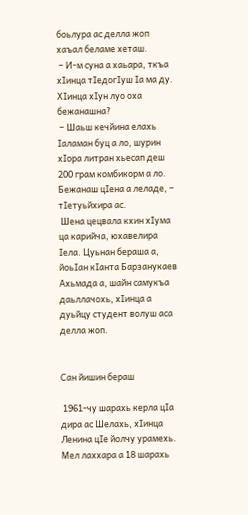боьлура ас делла жоп хаъал беламе хеташ.
 – И-м суна а хаьара, ткъа хIинца тIедогIуш Iа ма ду. ХIинца хIун луо оха бежанашна?
 – Шаьш кечйина елахь Iаламан буц а ло, шурин хIора литран хьесап деш 200 грам комбикорм а ло. Бежанаш цIена а леладе, – тIетуьйхира ас.
 Шена цецвала кхин хIума ца карийча, юхавелира Iела. Цуьнан бераша а, йоьIан кIанта Барзанукаев Ахьмада а, шайн самукъа даьллачохь, хIинца а дуьйцу студент волуш аса делла жоп.


Сан йишин бераш

 1961-чу шарахь керла цIа дира ас Шелахь, хIинца Ленина цIе йолчу урамехь. Мел лаххара а 18 шарахь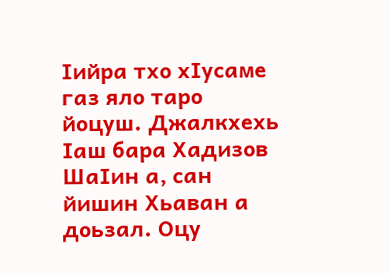Iийра тхо хIусаме газ яло таро йоцуш. Джалкхехь Iаш бара Хадизов ШаIин а, сан йишин Хьаван а доьзал. Оцу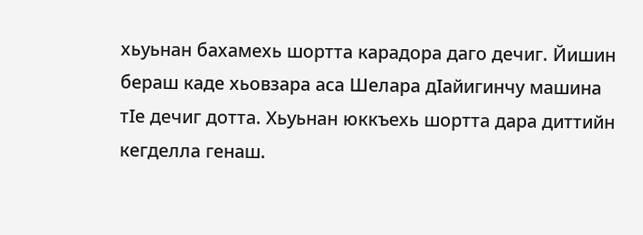хьуьнан бахамехь шортта карадора даго дечиг. Йишин бераш каде хьовзара аса Шелара дIайигинчу машина тIе дечиг дотта. Хьуьнан юккъехь шортта дара диттийн кегделла генаш.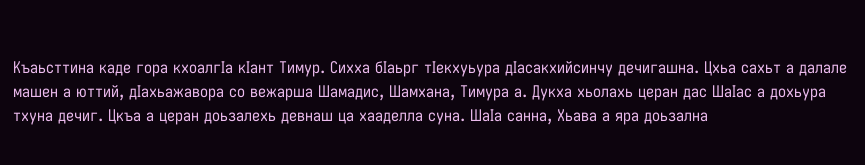Къаьсттина каде гора кхоалгIа кIант Тимур. Сихха бIаьрг тIекхуьура дIасакхийсинчу дечигашна. Цхьа сахьт а далале машен а юттий, дIахьажавора со вежарша Шамадис, Шамхана, Тимура а. Дукха хьолахь церан дас ШаIас а дохьура тхуна дечиг. Цкъа а церан доьзалехь девнаш ца хааделла суна. ШаIа санна, Хьава а яра доьзална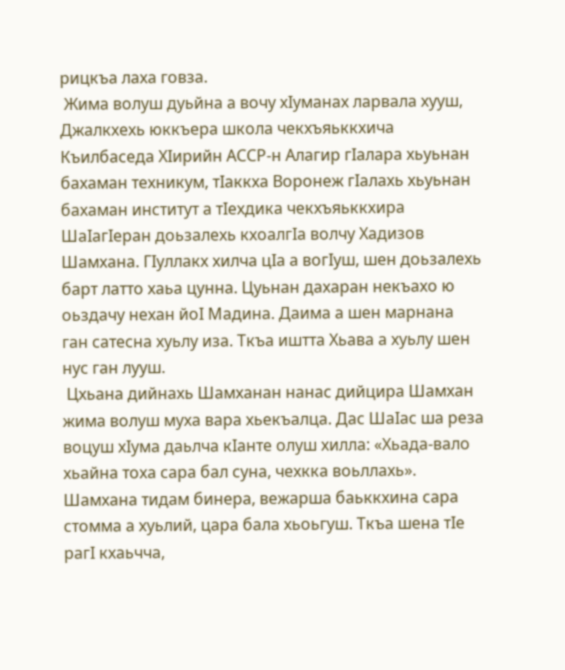рицкъа лаха говза.
 Жима волуш дуьйна а вочу хIуманах ларвала хууш, Джалкхехь юккъера школа чекхъяьккхича Къилбаседа ХIирийн АССР-н Алагир гIалара хьуьнан бахаман техникум, тIаккха Воронеж гIалахь хьуьнан бахаман институт а тIехдика чекхъяьккхира ШаIагIеран доьзалехь кхоалгIа волчу Хадизов Шамхана. ГIуллакх хилча цIа а вогIуш, шен доьзалехь барт латто хаьа цунна. Цуьнан дахаран некъахо ю оьздачу нехан йоI Мадина. Даима а шен марнана ган сатесна хуьлу иза. Ткъа иштта Хьава а хуьлу шен нус ган лууш.
 Цхьана дийнахь Шамханан нанас дийцира Шамхан жима волуш муха вара хьекъалца. Дас ШаIас ша реза воцуш хIума даьлча кIанте олуш хилла: «Хьада-вало хьайна тоха сара бал суна, чехкка воьллахь». Шамхана тидам бинера, вежарша баьккхина сара стомма а хуьлий, цара бала хьоьгуш. Ткъа шена тIе рагI кхаьчча,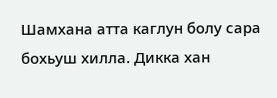Шамхана атта каглун болу сара бохьуш хилла. Дикка хан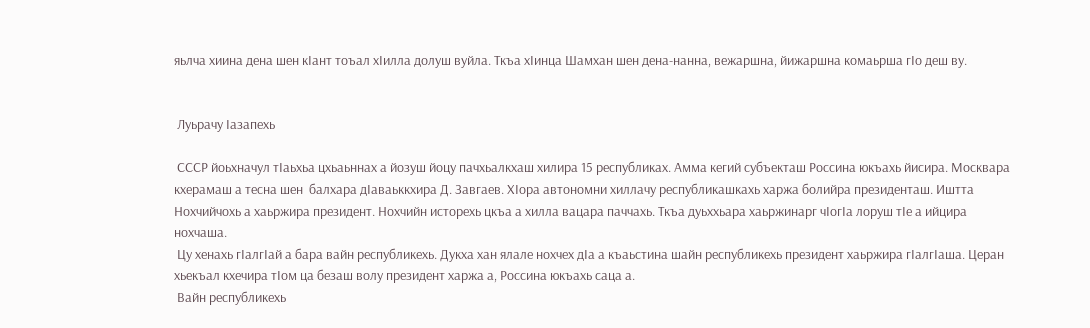яьлча хиина дена шен кIант тоъал хIилла долуш вуйла. Ткъа хIинца Шамхан шен дена-нанна, вежаршна, йижаршна комаьрша гIо деш ву.


 Луьрачу Iазапехь

 СССР йоьхначул тIаьхьа цхьаьннах а йозуш йоцу пачхьалкхаш хилира 15 республиках. Амма кегий субъекташ Россина юкъахь йисира. Москвара кхерамаш а тесна шен  балхара дIаваьккхира Д. Завгаев. ХIора автономни хиллачу республикашкахь харжа болийра президенташ. Иштта Нохчийчохь а хаьржира президент. Нохчийн исторехь цкъа а хилла вацара паччахь. Ткъа дуьххьара хаьржинарг чIогIа лоруш тIе а ийцира нохчаша.
 Цу хенахь гIалгIай а бара вайн республикехь. Дукха хан ялале нохчех дIа а къаьстина шайн республикехь президент хаьржира гIалгIаша. Церан хьекъал кхечира тIом ца безаш волу президент харжа а, Россина юкъахь саца а.
 Вайн республикехь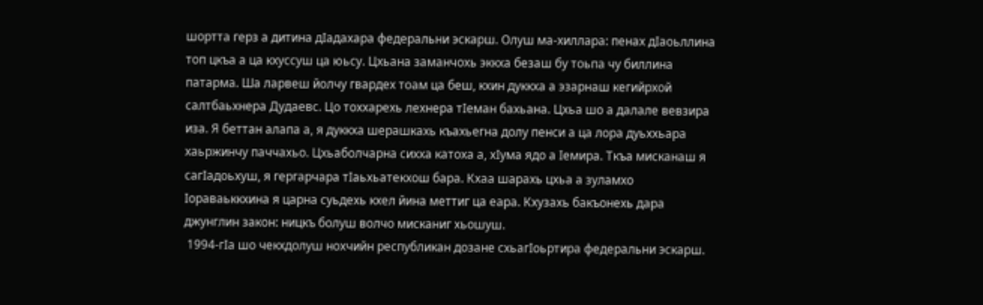шортта герз а дитина дIадахара федеральни эскарш. Олуш ма-хиллара: пенах дIаоьллина топ цкъа а ца кхуссуш ца юьсу. Цхьана заманчохь эккха безаш бу тоьпа чу биллина патарма. Ша ларвеш йолчу гвардех тоам ца беш, кхин дуккха а эзарнаш кегийрхой салтбаьхнера Дудаевс. Цо тоххарехь лехнера тIеман бахьана. Цхьа шо а далале вевзира иза. Я беттан алапа а, я дуккха шерашкахь къахьегна долу пенси а ца лора дуьххьара хаьржинчу паччахьо. Цхьаболчарна сихха катоха а, хIума ядо а Iемира. Ткъа мисканаш я сагIадоьхуш, я гергарчара тIаьхьатекхош бара. Кхаа шарахь цхьа а зуламхо Iораваьккхина я царна суьдехь кхел йина меттиг ца еара. Кхузахь бакъонехь дара джунглин закон: ницкъ болуш волчо мисканиг хьошуш.
 1994-гIа шо чекхдолуш нохчийн республикан дозане схьагIоьртира федеральни эскарш.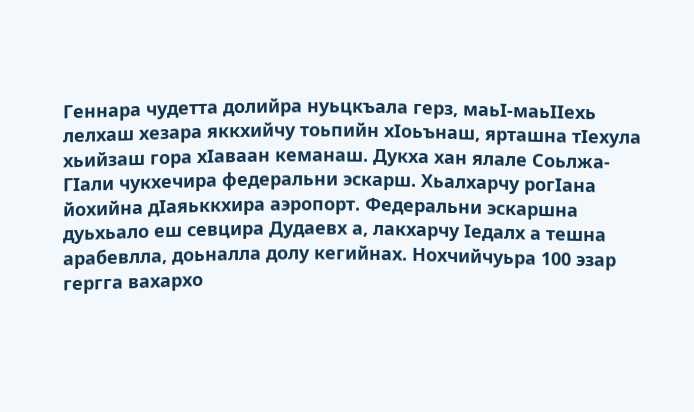Геннара чудетта долийра нуьцкъала герз, маьI-маьIIехь лелхаш хезара яккхийчу тоьпийн хIоьънаш, ярташна тIехула хьийзаш гора хIаваан кеманаш. Дукха хан ялале Соьлжа-ГIали чукхечира федеральни эскарш. Хьалхарчу рогIана йохийна дIаяьккхира аэропорт. Федеральни эскаршна дуьхьало еш севцира Дудаевх а, лакхарчу Iедалх а тешна арабевлла, доьналла долу кегийнах. Нохчийчуьра 100 эзар гергга вахархо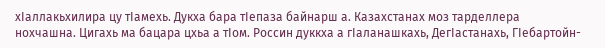хIаллакьхилира цу тIамехь. Дукха бара тIепаза байнарш а. Казахстанах моз тарделлера нохчашна. Цигахь ма бацара цхьа а тIом. Россин дуккха а гIаланашкахь, ДегIастанахь, ГIебартойн-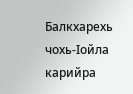Балкхарехь чохь-Iойла карийра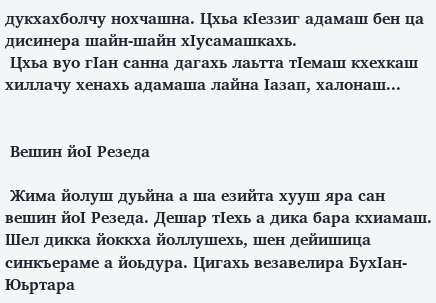дукхахболчу нохчашна. Цхьа кIеззиг адамаш бен ца дисинера шайн-шайн хIусамашкахь.
 Цхьа вуо гIан санна дагахь лаьтта тIемаш кхехкаш хиллачу хенахь адамаша лайна Iазап, халонаш...


 Вешин йоI Резеда

 Жима йолуш дуьйна а ша езийта хууш яра сан вешин йоI Резеда. Дешар тIехь а дика бара кхиамаш. Шел дикка йоккха йоллушехь, шен дейишица синкъераме а йоьдура. Цигахь везавелира БухIан-Юьртара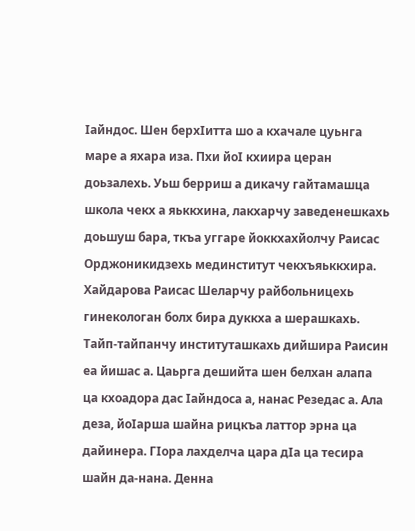Iайндос. Шен берхIитта шо а кхачале цуьнга маре а яхара иза. Пхи йоI кхиира церан доьзалехь. Уьш берриш а дикачу гайтамашца школа чекх а яьккхина, лакхарчу заведенешкахь доьшуш бара, ткъа уггаре йоккхахйолчу Раисас Орджоникидзехь мединститут чекхъяьккхира. Хайдарова Раисас Шеларчу райбольницехь гинекологан болх бира дуккха а шерашкахь. Тайп-тайпанчу институташкахь дийшира Раисин еа йишас а. Цаьрга дешийта шен белхан алапа ца кхоадора дас Iайндоса а, нанас Резедас а. Ала деза, йоIарша шайна рицкъа латтор эрна ца дайинера. ГIора лахделча цара дIа ца тесира  шайн да-нана. Денна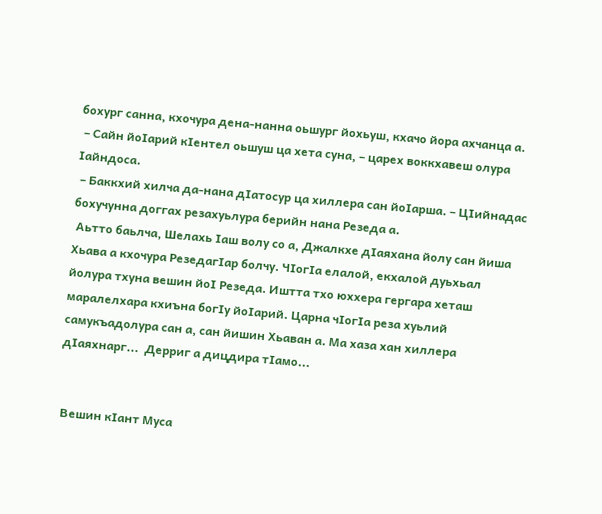бохург санна, кхочура дена-нанна оьшург йохьуш, кхачо йора ахчанца а.
 – Сайн йоIарий кIентел оьшуш ца хета суна, – царех воккхавеш олура Iайндоса.
 – Баккхий хилча да-нана дIатосур ца хиллера сан йоIарша. – ЦIийнадас бохучунна доггах резахуьлура берийн нана Резеда а.
 Аьтто баьлча, Шелахь Iаш волу со а, Джалкхе дIаяхана йолу сан йиша Хьава а кхочура РезедагIар болчу. ЧIогIа елалой, екхалой дуьхьал йолура тхуна вешин йоI Резеда. Иштта тхо юххера гергара хеташ маралелхара кхиъна богIу йоIарий. Царна чIогIа реза хуьлий самукъадолура сан а, сан йишин Хьаван а. Ма хаза хан хиллера дIаяхнарг...  Дерриг а дицдира тIамо...


 Вешин кIант Муса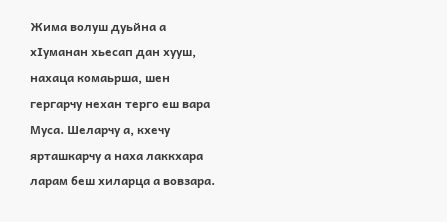Жима волуш дуьйна а хIуманан хьесап дан хууш, нахаца комаьрша, шен гергарчу нехан терго еш вара Муса. Шеларчу а, кхечу ярташкарчу а наха лаккхара ларам беш хиларца а вовзара.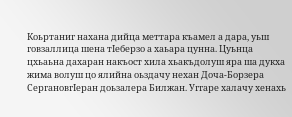Коьртаниг нахана дийца меттара къамел а дара, уьш говзаллица шена тIеберзо а хаьара цунна. Цуьнца цхьаьна дахаран накъост хила хьакъдолуш яра ша дукха жима волуш цо ялийна оьздачу нехан Доча-Борзера СергановгIеран доьзалера Билжан. Уггаре халачу хенахь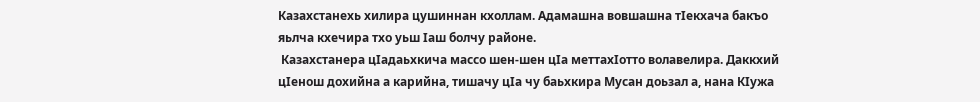Казахстанехь хилира цушиннан кхоллам. Адамашна вовшашна тIекхача бакъо яьлча кхечира тхо уьш Iаш болчу районе.
 Казахстанера цIадаьхкича массо шен-шен цIа меттахIотто волавелира. Даккхий цIенош дохийна а карийна, тишачу цIа чу баьхкира Мусан доьзал а, нана КIужа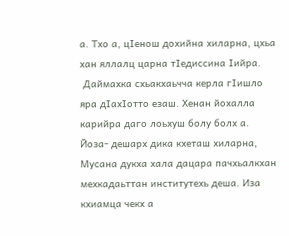а. Тхо а, цIенош дохийна хиларна, цхьа хан яллалц царна тIедиссина Iийра.
 Даймахка схьакхаьчча керла гIишло яра дIахIотто езаш. Хенан йохалла карийра даго лоьхуш болу болх а. Йоза- дешарх дика кхеташ хиларна, Мусана дукха хала дацара пачхьалкхан мехкадаьттан институтехь деша. Иза кхиамца чекх а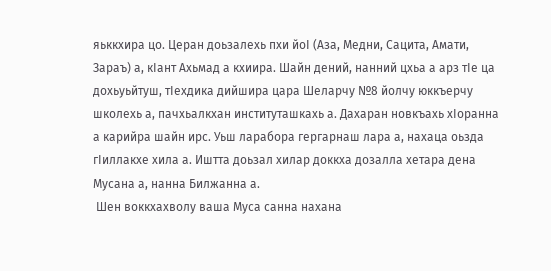яьккхира цо. Церан доьзалехь пхи йоI (Аза, Медни, Сацита, Амати, Зараъ) а, кIант Ахьмад а кхиира. Шайн дений, нанний цхьа а арз тIе ца дохьуьйтуш, тIехдика дийшира цара Шеларчу №8 йолчу юккъерчу школехь а, пачхьалкхан институташкахь а. Дахаран новкъахь хIоранна а карийра шайн ирс. Уьш ларабора гергарнаш лара а, нахаца оьзда гIиллакхе хила а. Иштта доьзал хилар доккха дозалла хетара дена Мусана а, нанна Билжанна а.
 Шен воккхахволу ваша Муса санна нахана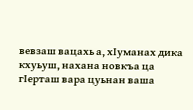вевзаш вацахь а, хIуманах дика кхуьуш, нахана новкъа ца гIерташ вара цуьнан ваша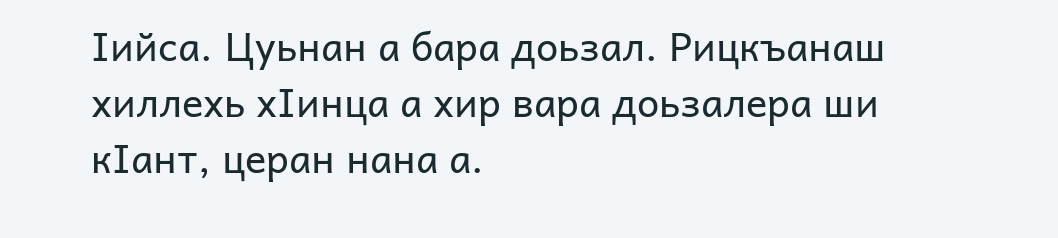Iийса. Цуьнан а бара доьзал. Рицкъанаш хиллехь хIинца а хир вара доьзалера ши кIант, церан нана а.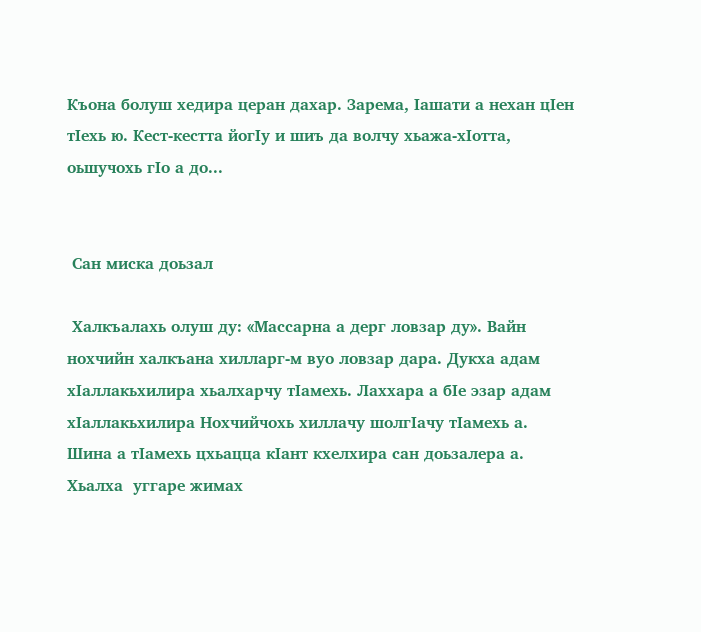Къона болуш хедира церан дахар. Зарема, Iашати а нехан цIен тIехь ю. Кест-кестта йогIу и шиъ да волчу хьажа-хIотта, оьшучохь гIо а до...


 Сан миска доьзал

 Халкъалахь олуш ду: «Массарна а дерг ловзар ду». Вайн нохчийн халкъана хилларг-м вуо ловзар дара. Дукха адам хIаллакьхилира хьалхарчу тIамехь. Лаххара а бIе эзар адам хIаллакьхилира Нохчийчохь хиллачу шолгIачу тIамехь а. Шина а тIамехь цхьацца кIант кхелхира сан доьзалера а. Хьалха  уггаре жимах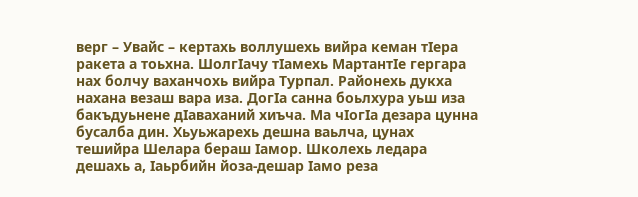верг – Увайс – кертахь воллушехь вийра кеман тIера ракета а тоьхна. ШолгIачу тIамехь МартантIе гергара нах болчу ваханчохь вийра Турпал. Районехь дукха нахана везаш вара иза. ДогIа санна боьлхура уьш иза бакъдуьнене дIаваханий хиъча. Ма чIогIа дезара цунна бусалба дин. Хьуьжарехь дешна ваьлча, цунах тешийра Шелара бераш Iамор. Школехь ледара дешахь а, Iаьрбийн йоза-дешар Iамо реза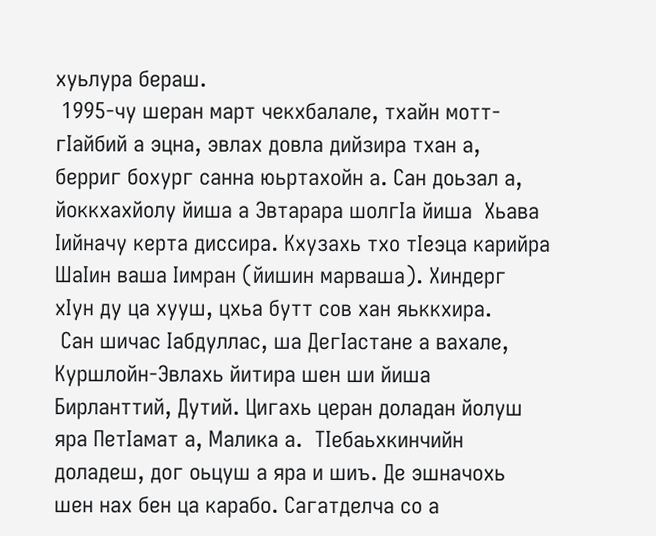хуьлура бераш.
 1995-чу шеран март чекхбалале, тхайн мотт-гIайбий а эцна, эвлах довла дийзира тхан а, берриг бохург санна юьртахойн а. Сан доьзал а, йоккхахйолу йиша а Эвтарара шолгIа йиша  Хьава  Iийначу керта диссира. Кхузахь тхо тIеэца карийра ШаIин ваша Iимран (йишин марваша). Хиндерг хIун ду ца хууш, цхьа бутт сов хан яьккхира.
 Сан шичас Iабдуллас, ша ДегIастане а вахале, Куршлойн-Эвлахь йитира шен ши йиша Бирланттий, Дутий. Цигахь церан доладан йолуш яра ПетIамат а, Малика а.  ТIебаьхкинчийн доладеш, дог оьцуш а яра и шиъ. Де эшначохь шен нах бен ца карабо. Сагатделча со а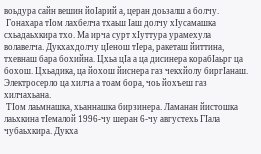воьдура сайн вешин йоIарий а, церан доьзалш а болчу.
 Гонахара тIом лахбелча тхаьш Iаш долчу хIусамашка схьадаьхкира тхо. Ма ирча сурт хIуттура урамехула волавелча. Дукхахдолчу цIенош тIера, ракеташ йиттина, тхевнаш бара бохийна. Цхьа цIа а ца дисинера корабIаьрг ца бохош. Цхьадика, ца йохош йиснера газ чекхйолу биргIанаш. Электросерло ца хилча а тоам бора, чоь йохъеш газ хилчахьана.
 ТIом лаьмнашка, хьаннашка бирзинера. Ламанан йистошка лаьхкина тIемалой 1996-чу шеран 6-чу августехь ГIала чубаьхкира. Дукха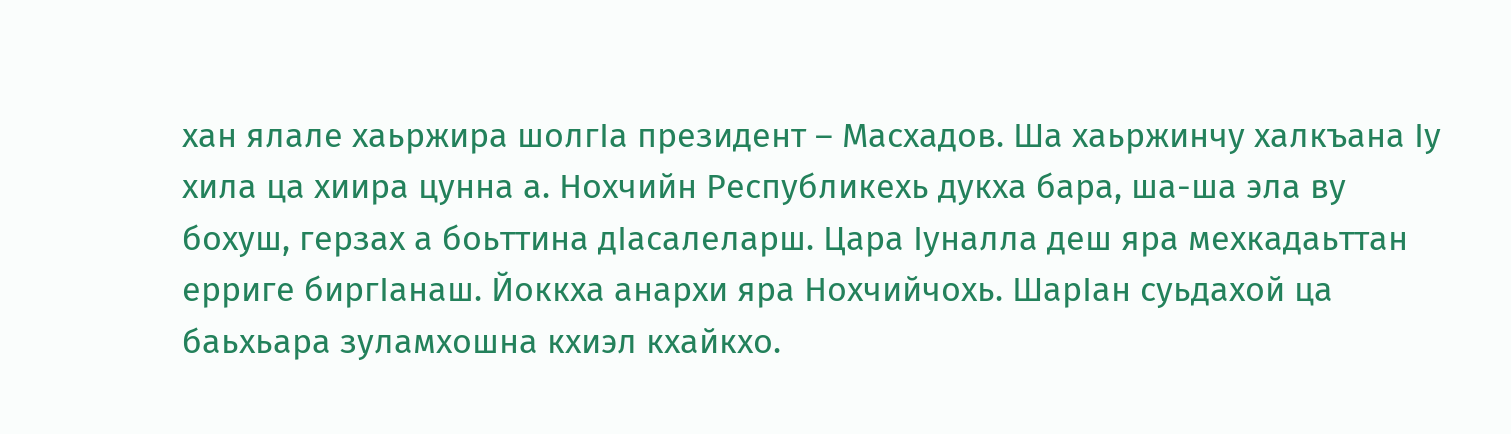хан ялале хаьржира шолгIа президент – Масхадов. Ша хаьржинчу халкъана Iу хила ца хиира цунна а. Нохчийн Республикехь дукха бара, ша-ша эла ву бохуш, герзах а боьттина дIасалеларш. Цара Iуналла деш яра мехкадаьттан ерриге биргIанаш. Йоккха анархи яра Нохчийчохь. ШарIан суьдахой ца баьхьара зуламхошна кхиэл кхайкхо.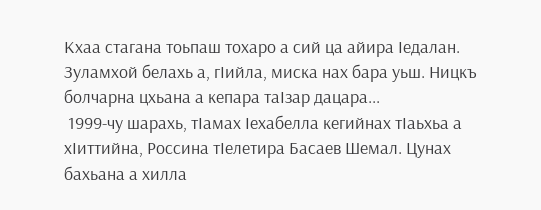Кхаа стагана тоьпаш тохаро а сий ца айира Iедалан. Зуламхой белахь а, гIийла, миска нах бара уьш. Ницкъ болчарна цхьана а кепара таIзар дацара...
 1999-чу шарахь, тIамах Iехабелла кегийнах тIаьхьа а хIиттийна, Россина тIелетира Басаев Шемал. Цунах бахьана а хилла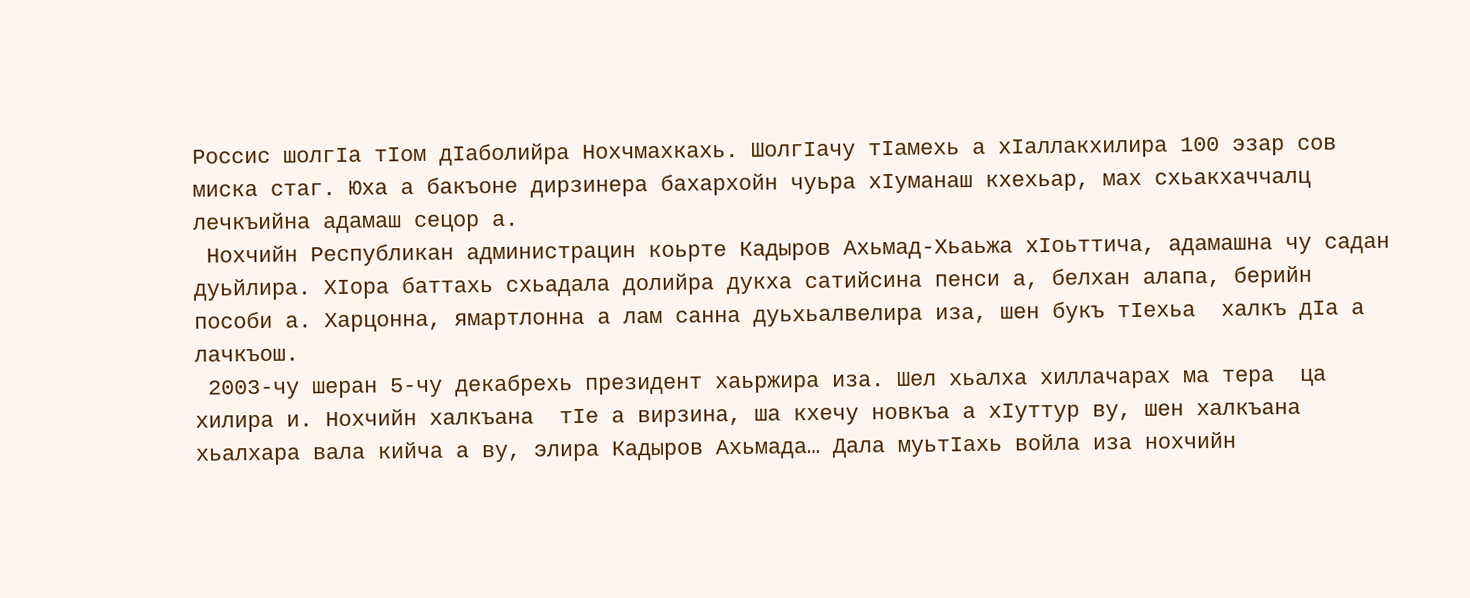Россис шолгIа тIом дIаболийра Нохчмахкахь. ШолгIачу тIамехь а хIаллакхилира 100 эзар сов миска стаг. Юха а бакъоне дирзинера бахархойн чуьра хIуманаш кхехьар, мах схьакхаччалц лечкъийна адамаш сецор а.
 Нохчийн Республикан администрацин коьрте Кадыров Ахьмад-Хьаьжа хIоьттича, адамашна чу садан дуьйлира. ХIора баттахь схьадала долийра дукха сатийсина пенси а, белхан алапа, берийн пособи а. Харцонна, ямартлонна а лам санна дуьхьалвелира иза, шен букъ тIехьа  халкъ дIа а лачкъош.
 2003-чу шеран 5-чу декабрехь президент хаьржира иза. Шел хьалха хиллачарах ма тера  ца хилира и. Нохчийн халкъана  тIе а вирзина, ша кхечу новкъа а хIуттур ву, шен халкъана хьалхара вала кийча а ву, элира Кадыров Ахьмада… Дала муьтIахь войла иза нохчийн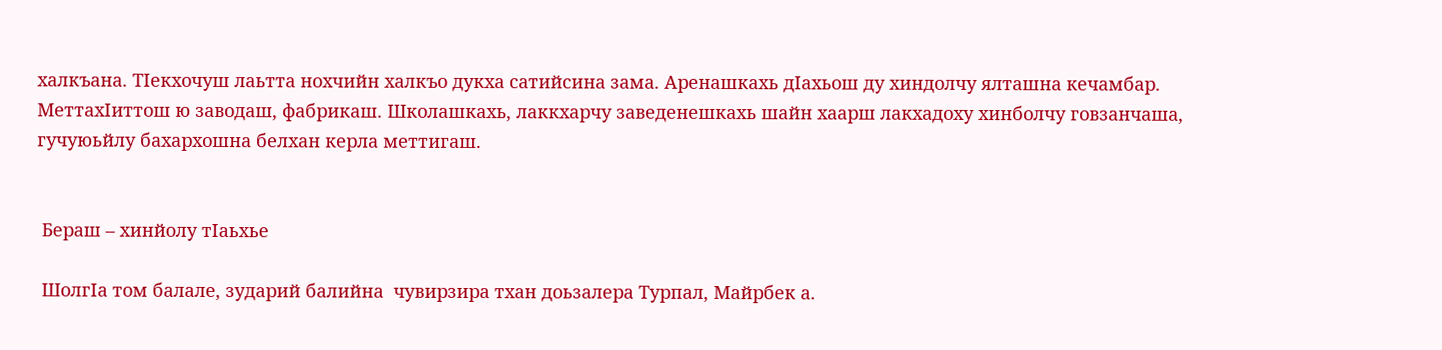халкъана. ТIекхочуш лаьтта нохчийн халкъо дукха сатийсина зама. Аренашкахь дIахьош ду хиндолчу ялташна кечамбар. МеттахIиттош ю заводаш, фабрикаш. Школашкахь, лаккхарчу заведенешкахь шайн хаарш лакхадоху хинболчу говзанчаша, гучуюьйлу бахархошна белхан керла меттигаш.


 Бераш – хинйолу тIаьхье

 ШолгIа том балале, зударий балийна  чувирзира тхан доьзалера Турпал, Майрбек а.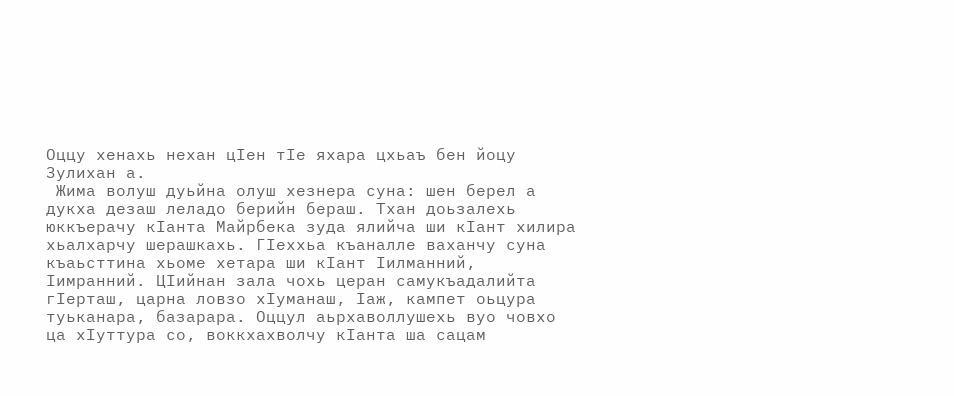Оццу хенахь нехан цIен тIе яхара цхьаъ бен йоцу Зулихан а.
 Жима волуш дуьйна олуш хезнера суна: шен берел а дукха дезаш леладо берийн бераш. Тхан доьзалехь юккъерачу кIанта Майрбека зуда ялийча ши кIант хилира хьалхарчу шерашкахь. ГIеххьа къаналле ваханчу суна къаьсттина хьоме хетара ши кIант Iилманний, Iимранний. ЦIийнан зала чохь церан самукъадалийта гIерташ, царна ловзо хIуманаш, Iаж, кампет оьцура туьканара, базарара. Оццул аьрхаволлушехь вуо човхо ца хIуттура со, воккхахволчу кIанта ша сацам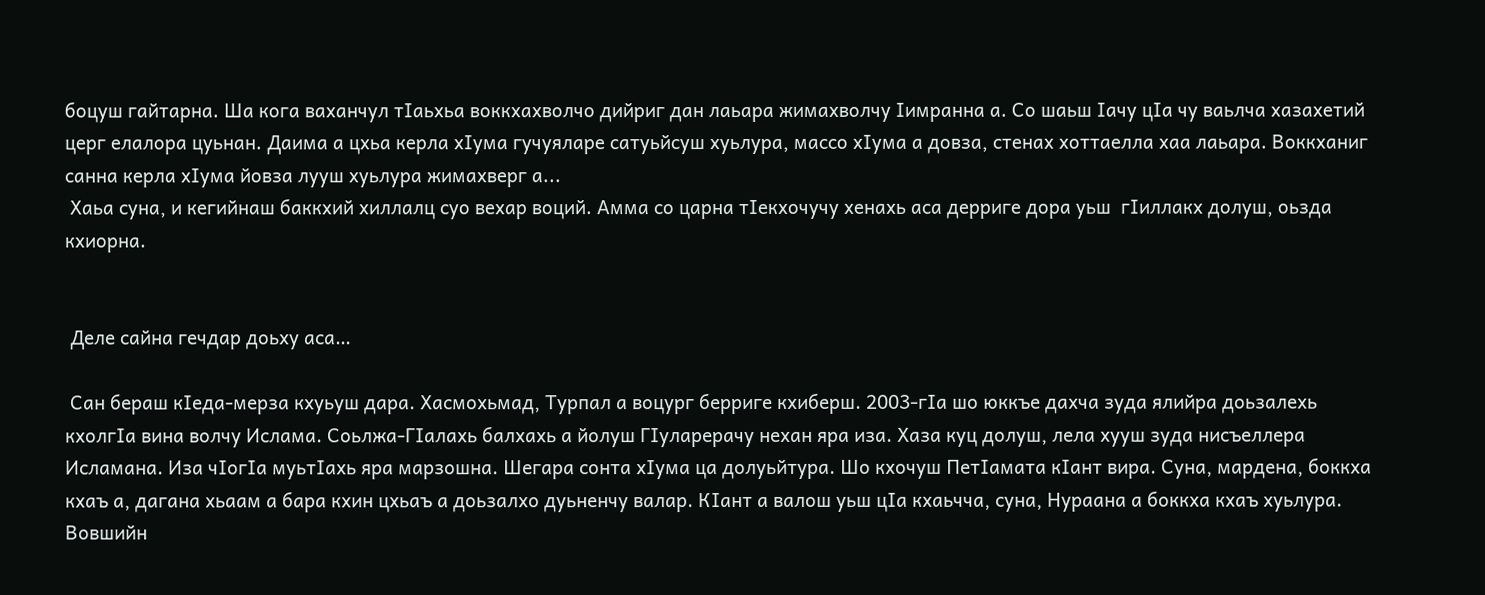боцуш гайтарна. Ша кога ваханчул тIаьхьа воккхахволчо дийриг дан лаьара жимахволчу Iимранна а. Со шаьш Iачу цIа чу ваьлча хазахетий церг елалора цуьнан. Даима а цхьа керла хIума гучуяларе сатуьйсуш хуьлура, массо хIума а довза, стенах хоттаелла хаа лаьара. Воккханиг санна керла хIума йовза лууш хуьлура жимахверг а...
 Хаьа суна, и кегийнаш баккхий хиллалц суо вехар воций. Амма со царна тIекхочучу хенахь аса дерриге дора уьш  гIиллакх долуш, оьзда кхиорна.


 Деле сайна гечдар доьху аса…

 Сан бераш кIеда-мерза кхуьуш дара. Хасмохьмад, Турпал а воцург берриге кхиберш. 2003-гIа шо юккъе дахча зуда ялийра доьзалехь кхолгIа вина волчу Ислама. Соьлжа-ГIалахь балхахь а йолуш ГIуларерачу нехан яра иза. Хаза куц долуш, лела хууш зуда нисъеллера Исламана. Иза чIогIа муьтIахь яра марзошна. Шегара сонта хIума ца долуьйтура. Шо кхочуш ПетIамата кIант вира. Суна, мардена, боккха кхаъ а, дагана хьаам а бара кхин цхьаъ а доьзалхо дуьненчу валар. КIант а валош уьш цIа кхаьчча, суна, Нураана а боккха кхаъ хуьлура. Вовшийн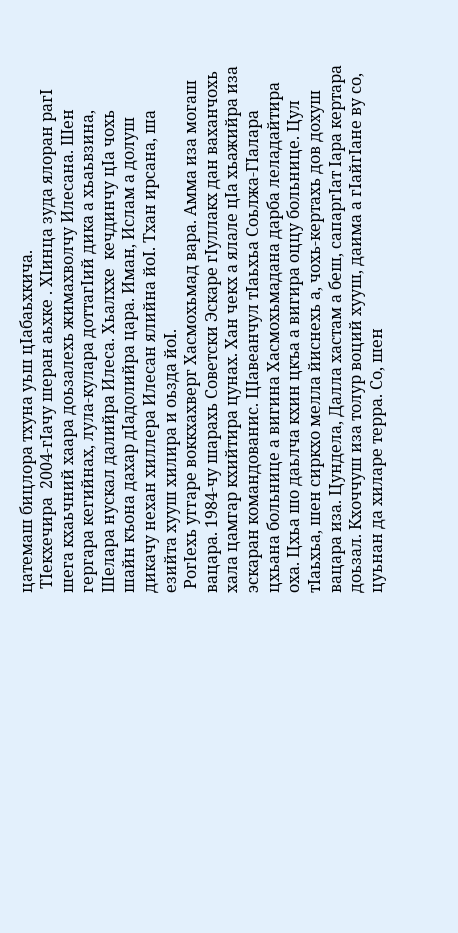цатемаш бицлора тхуна уьш цIабаьхкича.
 ТIекхечира  2004-гIачу шеран аьхке . ХIинца зуда ялоран рагI шега кхаьчний хаара доьзалехь жимахволчу Илесана. Шен гергара кегийнах, лула-кулара доттагIий дика а хьаьвзина, Шелара нускал далийра Илеса. Хьалххе  кечдинчу цIа чохь шайн къона дахар дIадолийра цара. Иман, Ислам а долуш дикачу нехан хиллера Илесан ялийна йоI. Тхан ирсана, ша езийта хууш хилира и оьзда йоI.
 РогIехь уггаре воккхахверг Хасмохьмад вара. Амма иза могаш вацара. 1984-чу шарахь Советски Эскаре гIуллакх дан ваханчохь хала цамгар кхийтира цунах. Хан чекх а ялале цIа хьажийра иза эскаран командованис. ЦIавеанчул тIаьхьа Соьлжа-ГIалара цхьана больнице а вигина Хасмохьмадана дарба леладайтира оха. Цхьа шо даьлча кхин цкъа а вигира оццу больнице. Цул тIаьхьа, шен сиркхо мелла йиснехь а, чохь-кертахь дов дохуш вацара иза. Цундела, Далла хастам а беш, сапаргIат Iара кертара доьзал. Кхоччуш иза толур воций хууш, даима а гIайгIане ву со, цуьнан да хиларе терра. Со, шен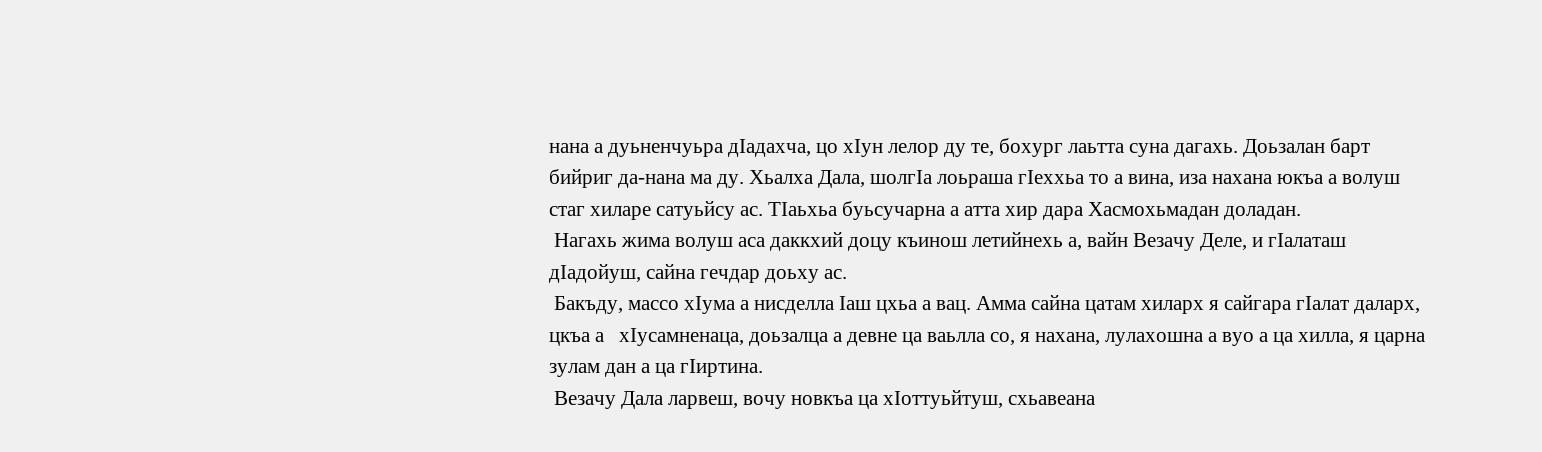нана а дуьненчуьра дIадахча, цо хIун лелор ду те, бохург лаьтта суна дагахь. Доьзалан барт бийриг да-нана ма ду. Хьалха Дала, шолгIа лоьраша гIеххьа то а вина, иза нахана юкъа а волуш стаг хиларе сатуьйсу ас. ТIаьхьа буьсучарна а атта хир дара Хасмохьмадан доладан.
 Нагахь жима волуш аса даккхий доцу къинош летийнехь а, вайн Везачу Деле, и гIалаташ дIадойуш, сайна гечдар доьху ас.
 Бакъду, массо хIума а нисделла Iаш цхьа а вац. Амма сайна цатам хиларх я сайгара гIалат даларх, цкъа а   хIусамненаца, доьзалца а девне ца ваьлла со, я нахана, лулахошна а вуо а ца хилла, я царна зулам дан а ца гIиртина.
 Везачу Дала ларвеш, вочу новкъа ца хIоттуьйтуш, схьавеана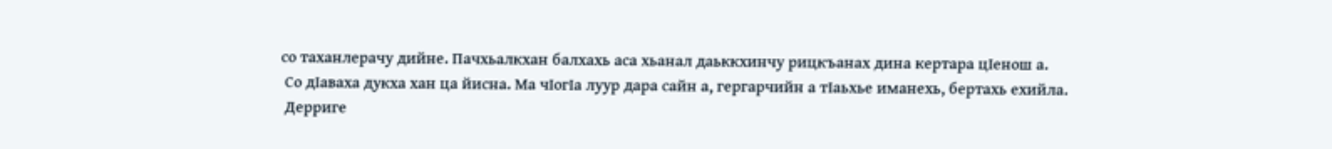со таханлерачу дийне. Пачхьалкхан балхахь аса хьанал даьккхинчу рицкъанах дина кертара цIенош а.
 Со дIаваха дукха хан ца йисна. Ма чIогIа луур дара сайн а, гергарчийн а тIаьхье иманехь, бертахь ехийла.
 Дерриге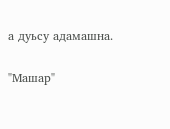а дуьсу адамашна.

"Машар"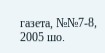газета, №№7-8, 2005 шо.